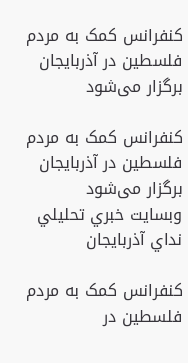کنفرانس کمک به مردم فلسطین در آذربایجان برگزار می‌شود

کنفرانس کمک به مردم فلسطین در آذربایجان برگزار می‌شود
وبسايت خبري تحليلي نداي آذربايجان

کنفرانس کمک به مردم فلسطین در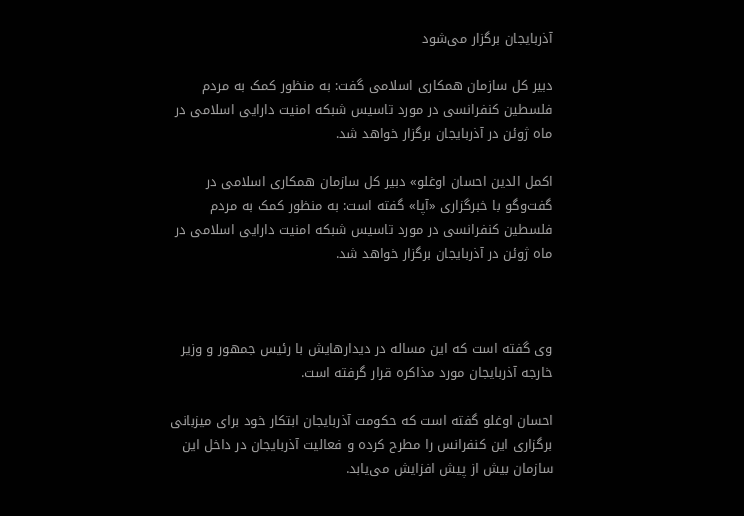آذربایجان برگزار می‌شود

دبیر کل سازمان همکاری اسلامی گفت: به منظور کمک به مردم فلسطین کنفرانسی در مورد تاسیس شبکه امنیت دارایی اسلامی در ماه ژوئن در آذربایجان برگزار خواهد شد.

اکمل الدین احسان اوغلو» دبیر کل سازمان همکاری اسلامی در گفت‌وگو با خبرگزاری «آپا» گفته است: به منظور کمک به مردم فلسطین کنفرانسی در مورد تاسیس شبکه امنیت دارایی اسلامی در ماه ژوئن در آذربایجان برگزار خواهد شد.



وی گفته است که این مساله در دیدارهایش با رئیس جمهور و وزیر خارجه آذربایجان مورد مذاکره قرار گرفته است.

احسان اوغلو گفته است که حکومت آذربایجان ابتکار خود برای میزبانی برگزاری این کنفرانس را مطرح کرده و فعالیت آذربایجان در داخل این سازمان بیش از پیش افزایش می‌یابد.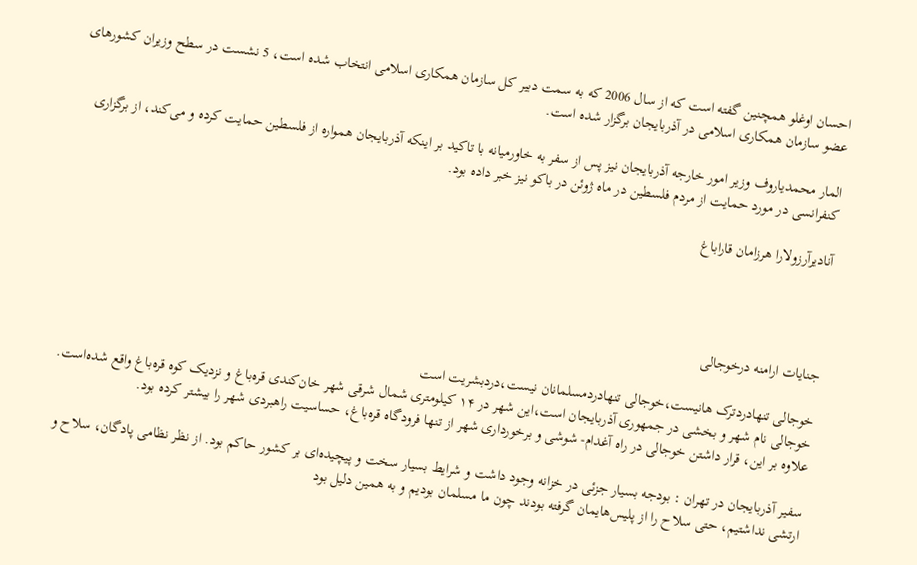احسان اوغلو همچنین گفته است که از سال 2006 که به سمت دبیر کل سازمان همکاری اسلامی انتخاب شده است، 5 نشست در سطح وزیران کشورهای عضو سازمان همکاری اسلامی در آذربایجان برگزار شده است.

المار محمدیاروف وزیر امور خارجه آذربایجان نیز پس از سفر به خاورمیانه با تاکید بر اینکه آذربایجان همواره از فلسطین حمایت کرده و می‌کند، از برگزاری کنفرانسی در مورد حمایت از مردم فلسطین در ماه ژوئن در باکو نیز خبر داده بود.

آنادیرآرزولارا هرزامان قاراباغ




جنایات ارامنه درخوجالی

خوجالی تنهادردترک هانیست،خوجالی تنهادردمسلمانان نیست،دردبشریت است
خوجالی نام شهر و بخشی در جمهوری آذربایجان است،این شهر در ۱۴ کیلومتری شمال شرقی شهر خان‌کندی قره‌باغ و نزدیک کوه قره‌باغ واقع شده‌است. علاوه بر این، قرار داشتن خوجالی در راه آغدام- شوشی و برخورداری شهر از تنها فرودگاه قره‌باغ، حساسیت راهبردی شهر را بیشتر کرده بود.

سفیر آذربایجان در تهران : بودجه بسیار جزئی در خزانه وجود داشت و شرایط بسیار سخت و پیچیده‌ای بر کشور حاکم بود. از نظر نظامی پادگان، سلاح و ارتشی نداشتیم، حتی سلاح را از پلیس‌هایمان گرفته بودند چون ما مسلمان بودیم و به همین دلیل بود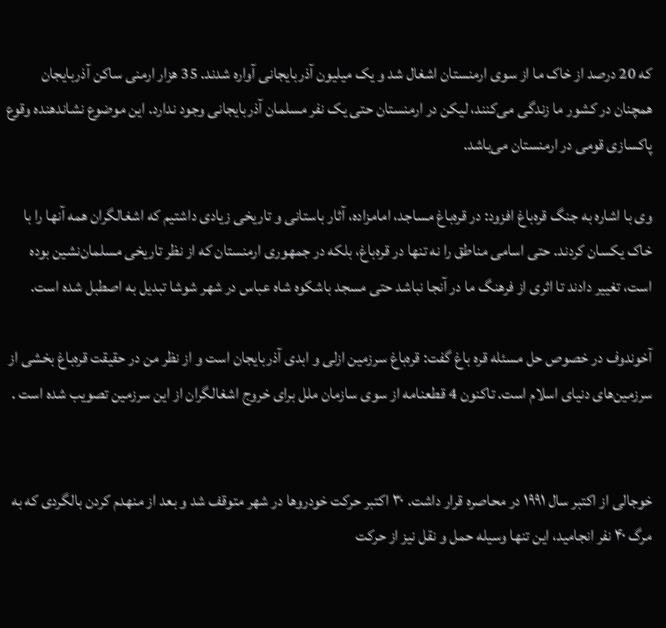که 20 درصد از خاک ما از سوی ارمنستان اشغال شد و یک میلیون آذربایجانی آواره شدند. 35 هزار ارمنی ساکن آذربایجان همچنان در کشور ما زندگی می‌کنند، لیکن در ارمنستان حتی یک نفر مسلمان آذربایجانی وجود ندارد. این موضوع نشاندهنده وقوع پاکسازی قومی در ارمنستان می‌باشد.

وی با اشاره به جنگ قره‌باغ افزود: در قره‌باغ مساجد، امامزاده، آثار باستانی و تاریخی زیادی داشتیم که اشغالگران همه آنها را با خاک یکسان کردند. حتی اسامی مناطق را نه تنها در قره‌باغ، بلکه در جمهوری ارمنستان که از نظر تاریخی مسلمان‌نشین بوده است، تغییر دادند تا اثری از فرهنگ ما در آنجا نباشد حتی مسجد باشکوه شاه عباس در شهر شوشا تبدیل به اصطبل شده است.

آخوندوف در خصوص حل مسئله قره باغ گفت: قره‌باغ سرزمین ازلی و ابدی آذربایجان است و از نظر من در حقیقت قره‌باغ بخشی از سرزمین‌های دنیای اسلام است. تاکنون 4 قطعنامه از سوی سازمان ملل برای خروج اشغالگران از این سرزمین تصویب شده است .


خوجالی از اکتبر سال ۱۹۹۱ در محاصره قرار داشت. ۳۰ اکتبر حرکت خودروها در شهر متوقف شد و بعد از منهدم کردن بالگردی که به مرگ ۴۰ نفر انجامید، این تنها وسیله حمل و نقل نیز از حرکت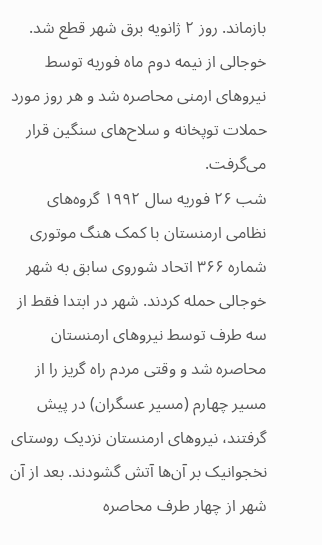بازماند. روز ۲ ژانویه برق شهر قطع شد. خوجالی از نیمه دوم ماه فوریه توسط نیروهای ارمنی محاصره شد و هر روز مورد حملات توپخانه و سلاح‌های سنگین قرار می‌گرفت.
شب ۲۶ فوریه سال ۱۹۹۲ گروه‌های نظامی ارمنستان با کمک هنگ موتوری شماره ۳۶۶ اتحاد شوروی سابق به شهر خوجالی حمله کردند. شهر در ابتدا فقط از سه طرف توسط نیروهای ارمنستان محاصره شد و وقتی مردم راه گریز را از مسیر چهارم (مسیر عسگران) در پیش گرفتند، نیروهای ارمنستان نزدیک روستای نخجوانیک بر آن‌ها آتش گشودند. بعد از آن شهر از چهار طرف محاصره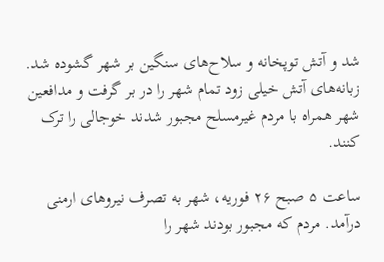شد و آتش توپخانه و سلاح‌های سنگین بر شهر گشوده شد. زبانه‌های آتش خیلی زود تمام شهر را در بر گرفت و مدافعین شهر همراه با مردم غیرمسلح مجبور شدند خوجالی را ترک کنند.

ساعت ۵ صبح ۲۶ فوریه، شهر به تصرف نیروهای ارمنی درآمد. مردم که مجبور بودند شهر را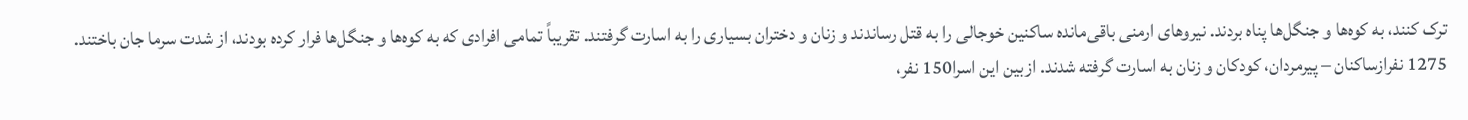ترک کنند، به کوه‌ها و جنگل‌ها پناه بردند. نیروهای ارمنی باقی‌مانده ساکنین خوجالی را به قتل رساندند و زنان و دختران بسیاری را به اسارت گرفتند. تقریباً تمامی افرادی که به کوه‌ها و جنگل‌ها فرار کرده بودند، از شدت سرما جان باختند.
1275 نفرازساکنان – پیرمردان، کودکان و زنان به اسارت گرفته شدند. ازبین این اسرا150 نفر،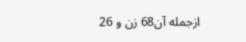ازجمله آن68 زن و 26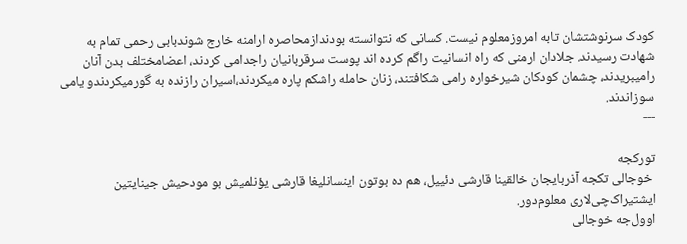کودک سرنوشتشان تابه امروزمعلوم نیست. کسانی که نتوانسته بودندازمحاصره ارامنه خارج شوندبابی رحمی تمام به شهادت رسیدند. جلادان ارمنی که راه انسانیت راگم کرده اند پوست سرقربانیان راجدامی کردند، اعضامختلف بدن آنان رامیبریدند، چشمان کودکان شیرخواره رامی شکافتند، زنان حامله راشکم پاره میکردند،اسیران رازنده به گورمیکردندو یامی سوزاندند.
---

تورکجه
 خوجالی تکجه آذربایجان خالقینا قارشی دئییل، هم ده بوتون اینسانلیغا قارشی یؤنلمیش بو مودحیش جینایتین ایشتیراک‌چی‌لاری معلوم‌دور.
اوول‌جه خوجا‌لی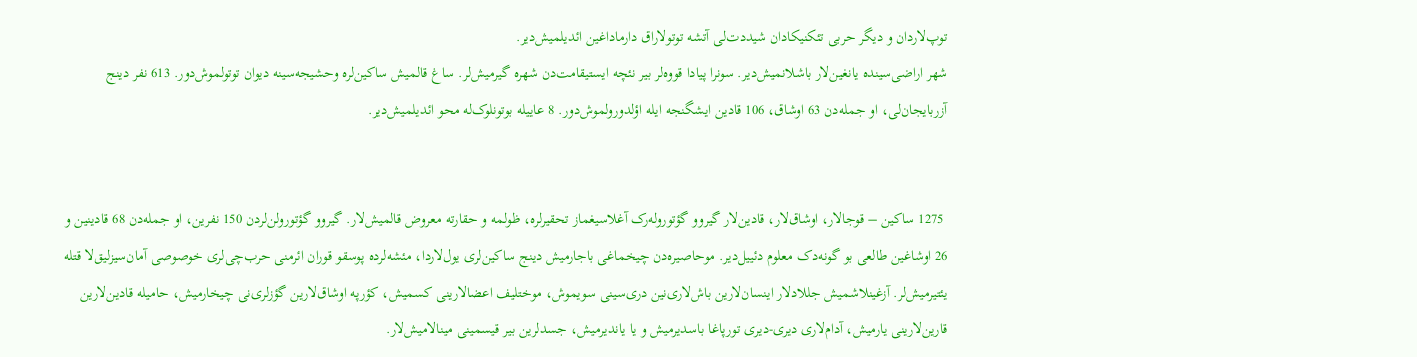توپ‌لاردان و دیگر حربی تئکنیکا‌دان شیددت‌لی آتشه توتولا‌راق دارماداغین ائدیلمیش‌دیر.
شهر اراضی‌سینده یانغین‌لار باشلانمیش‌دیر. سونرا پیادا قووه‌لر بیر نئچه ایستیقامت‌دن شهره گیرمیش‌لر. ساغ قالمیش ساکین‌لره وحشیجه‌سینه دیوان توتولموش‌دور. 613 نفر دینج آزربایجان‌لی، او جمله‌دن 63 اوشاق، 106 قادین ایشگنجه ایله اؤلدورولموش‌دور. 8 عاییله بوتونلوک‌له محو ائدیلمیش‌دیر.


 1275 ساکین – قوجا‌لار، اوشاق‌لار، قادین‌لار گیروو گؤتوروله‌رک آغلاسیغماز تحقیرلره، ظولمه و حقارته معروض قالمیش‌لار. گیروو گؤتورولن‌لردن 150 نفرین، او جمله‌دن 68 قادینین و 26 اوشاغین طالعی بو گونه‌دک معلوم دئییل‌دیر. موحاصیره‌دن چیخماغی باجارمیش دینج ساکین‌لری یول‌لاردا، مئشه‌لرده پوسقو قوران ائرمنی حرب‌چی‌لری خوصوصی آمان‌سیزلیق‌لا قتله یئتیرمیش‌لر. آزغینلاشمیش جللادلار اینسان‌لارین باش‌لاری‌نین دری‌سینی سویموش، موختلیف اعضا‌لارینی کسمیش، کؤرپه اوشاق‌لارین گؤزلری‌نی چیخارمیش، حامیله قادین‌لارین قارین‌لارینی یارمیش، آدام‌لاری دیری-دیری تورپاغا باسدیرمیش و یا یاندیرمیش، جسدلرین بیر قیسمینی مینالامیش‌لار.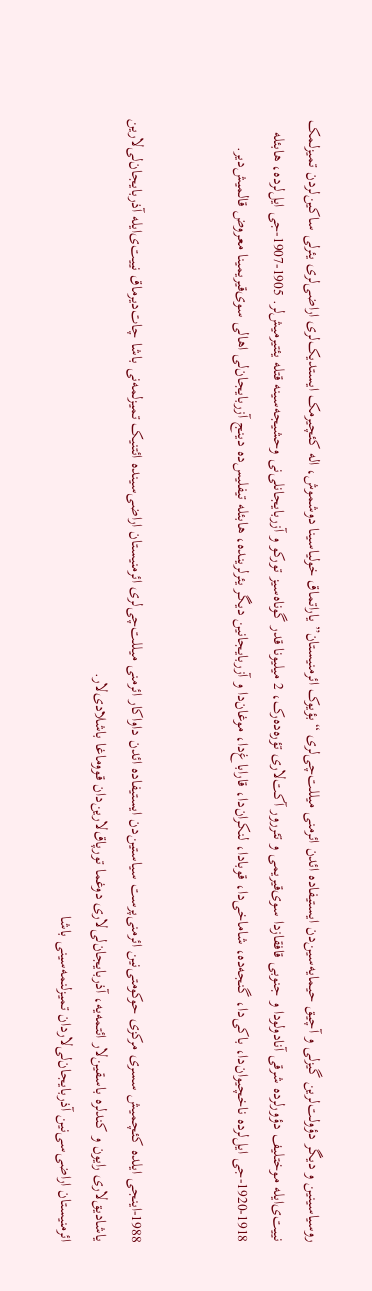روسیاسینین و دیگر دؤولت‌لرین گیزلی و آچیق حیمایه‌سین‌دن ایستیفاده ائدن ائرمنی میللت‌چی‌لری “بؤیوک ائرمنیستان” یاراتماق خولیاسینا دوشموش، اله کئچیرمک ایستدیک‌لری اراضی‌لری یئرلی ساکین‌لردن تمیزلمک نییت‌ی‌ایله موختلیف دؤورلرده شرقی آنادولودا و جنوبی قافقازدا سوی‌قیریمی و تئررور آکت‌لاری تؤره‌ده‌رک، 2 میلیونا قدر گوناه‌سیز تورکو و آزربایجانلی‌نی وحشیجه‌سینه قتله یئتیرمیش‌لر. 1905-1907-جی ایل‌لرده، هابئله 1918-1920-جی ایل‌لرده ناخچیوان‌دا، باکی‌دا، گنجه‌ده، شاماخی‌دا، قوبادا، لنکران‌دا، قاراباغ‌دا، موغان‌دا و آزربایجانین دیگر یئرلرینده، هابئله تیفلیس‌ده دینج آزربایجان‌لی اها‌لی سوی‌قیریمینا معروض قالمیش‌دیر.


1988-اینجی ایلده کئچمیش سسری مرکزی حوکومتی‌نین ائرمنی‌پرست سیاستین‌دن ایستیفاده ائدن داواکار ائرمنی میللت‌چی‌لری ائرمنیستان اراضی‌سینده ائتنیک تمیزلمه‌نی باشا چات‌دیرماق نییت‌ی‌ایله آذربایجان‌لی‌لارین یاشادیق‌لاری رایون و کندلره باسقین‌لار ائتمه‌یه، آذربایجان‌لی‌لاری دوغما تورپاق‌لارین‌دان قووماغا باشلادی‌لار.
ائرمنیستان اراضی‌سی‌نین آذربایجان‌لی‌لاردان تمیزلنمه‌سینی باشا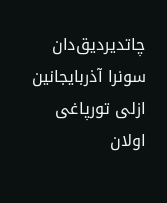چاتدیردیق‌دان سونرا آذربایجانین از‌لی تورپاغی اولان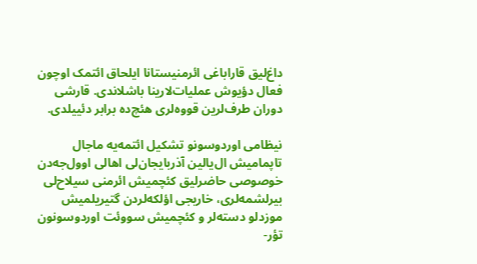داغ‌لیق قاراباغی ائرمنیستانا ایلحاق ائتمک اوچون فعال دؤیوش عملیات‌لارینا باشلاندی. قارشی دوران طرف‌لرین قووه‌لری هئچ‌ده برابر دئییلدی.

نیظامی اوردوسونو تشکیل ائتمه‌یه ماجال تاپمامیش ال‌یالین آذربایجان‌لی اها‌لی اوول‌جه‌دن خوصوصی حاضرلیق کئچمیش ائرمنی سیلاح‌لی بیرلشمه‌لری، خاریجی اؤلکه‌لردن گتیریلمیش موزدلو دسته‌لر و کئچمیش سووئت اوردوسونون تؤر-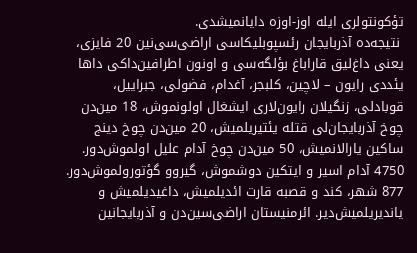تؤکونتولری ایله اوز-اوزه دایانمیشدی.
 نتیجه‌ده آذربایجان رئسپوبلیکاسی اراضی‌سی‌نین 20 فایزی، یعنی داغ‌لیق قاراباغ بؤلگه‌سی و اونون اطرافین‌داکی داها یئددی رایون – لاچین، کلبجر، آغدام، فضولی، جبراییل، قوبادلی، زنگیلان رایون‌لاری ایشغال اولونموش، 18 مین‌دن چوخ آذربایجان‌لی قتله یئتیریلمیش، 20 مین‌دن چوخ دینج ساکین یارالانمیش، 50 مین‌دن چوخ آدام علیل اولموش‌دور. 4750 آدام اسیر و ایتکین دوشموش، گیروو گؤتورولموش‌دور. 877 شهر، کند و قصبه قارت ائدیلمیش، داغیدیلمیش و یاندیریلمیش‌دیر. ائرمنیستان اراضی‌سین‌دن و آذربایجانین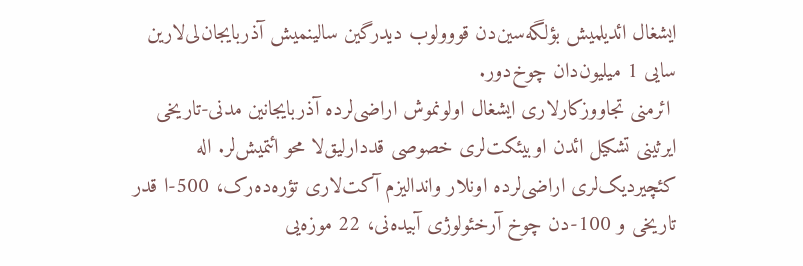ایشغال ائدیلمیش بؤلگه‌سین‌دن قووولوب دیدرگین سالینمیش آذربایجان‌لی‌لارین سایی 1 میلیون‌دان چوخ‌دور.
 ائرمنی تجاووزکارلاری ایشغال اولونموش اراضی‌لرده آذربایجانین مدنی-تاریخی ایرثینی تشکیل ائدن اوبیئکت‌لری خصوصی قددارلیق‌لا محو ائتمیش‌لر. اله کئچیردیک‌لری اراضی‌لرده اونلار واندالیزم آکت‌لاری تؤره‌ده‌رک، 500-ا قدر تاریخی و 100-دن چوخ آرخئولوژی آبیده‌نی، 22 موزه‌یی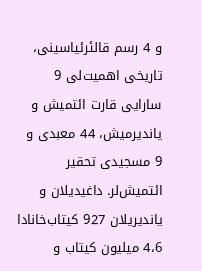و 4 رسم قالئرئیاسینی، تاریخی اهمیت‌لی 9 سارایی قارت ائتمیش و یاندیرمیش، 44 معبدی و 9 مسجیدی تحقیر ائتمیش‌لر. داغیدیلان و یاندیریلان 927 کیتاب‌خانادا 4،6 میلیون کیتاب و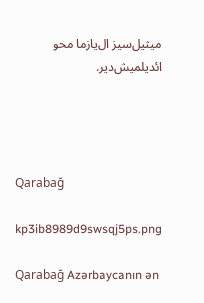میثیل‌سیز ال‌یازما محو ائدیلمیش‌دیر.




Qarabağ

kp3ib8989d9swsqj5ps.png

Qarabağ Azərbaycanın ən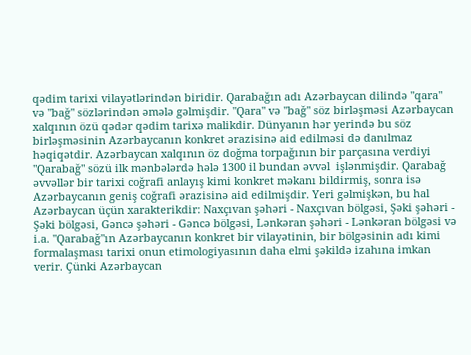qədim tarixi vilayətlərindən biridir. Qarabağın adı Azərbaycan dilində "qara" və "bağ" sözlərindən əmələ gəlmişdir. "Qara" və "bağ" söz birləşməsi Azərbaycan xalqının özü qədər qədim tarixə malikdir. Dünyanın hər yerində bu söz birləşməsinin Azərbaycanın konkret ərazisinə aid edilməsi də danılmaz həqiqətdir. Azərbaycan xalqının öz doğma torpağının bir parçasına verdiyi "Qarabağ" sözü ilk mənbələrdə hələ 1300 il bundan əvvəl  işlənmişdir. Qarabağ əvvəllər bir tarixi coğrafi anlayış kimi konkret məkanı bildirmiş, sonra isə Azərbaycanın geniş coğrafi ərazisinə aid edilmişdir. Yeri gəlmişkən, bu hal Azərbaycan üçün xarakterikdir: Naxçıvan şəhəri - Naxçıvan bölgəsi, Şəki şəhəri - Şəki bölgəsi, Gəncə şəhəri - Gəncə bölgəsi, Lənkəran şəhəri - Lənkəran bölgəsi və i.a. "Qarabağ"ın Azərbaycanın konkret bir vilayətinin, bir bölgəsinin adı kimi formalaşması tarixi onun etimologiyasının daha elmi şəkildə izahına imkan verir. Çünki Azərbaycan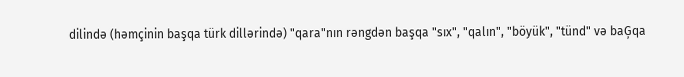dilində (həmçinin başqa türk dillərində) "qara"nın rəngdən başqa "sıx", "qalın", "böyük", "tünd" və baĢqa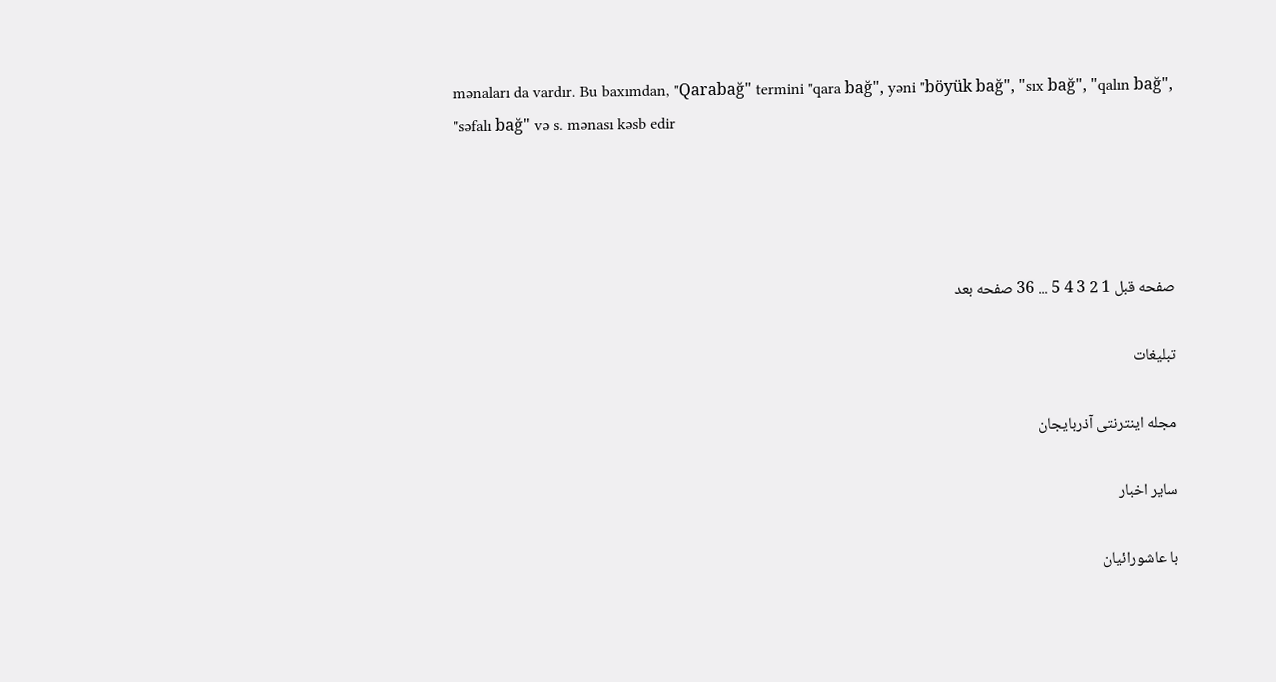mənaları da vardır. Bu baxımdan, "Qarabağ" termini "qara bağ", yəni "böyük bağ", "sıx bağ", "qalın bağ", "səfalı bağ" və s. mənası kəsb edir




صفحه قبل 1 2 3 4 5 ... 36 صفحه بعد

تبلیغات

مجله اینترنتی آذربایجان

ساير اخبار

با عاشورائیان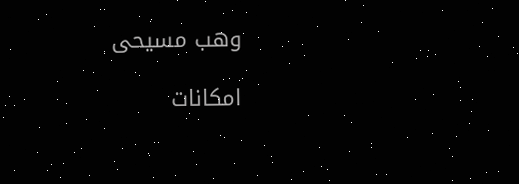وهب مسیحی

امکانات